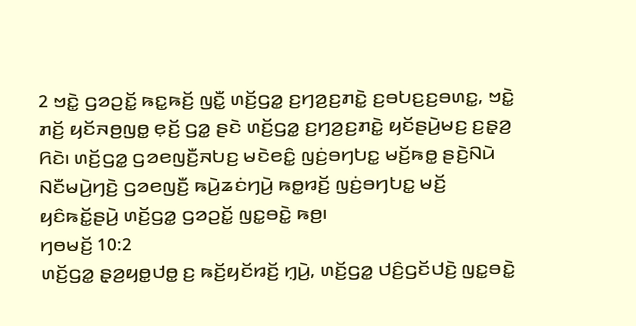2 ꤠꤢꤧ꤭ ꤞꤤꤑꤢꤩ꤭ ꤒꤢ꤭ꤒꤢꤩ꤬ ꤜꤢꤪ꤭ ꤛꤢꤩ꤬ꤞꤤ꤭ ꤢ꤬ꤚꤤ꤬ꤢ꤬ꤊꤢꤧ꤭ ꤢ꤬ꤋꤝꤢ꤬ꤢ꤬ꤋꤛꤢ꤭, ꤠꤢꤧ꤭ ꤊꤢꤩ꤬ ꤟꤢꤩꤏꤥ꤬ꤜꤥ꤭ ꤕ꤫ꤢꤩ꤬ ꤞꤤ꤭ ꤔꤢꤧ ꤛꤢꤩ꤬ꤞꤤ꤭ ꤢ꤬ꤚꤤ꤬ꤢ꤬ꤊꤢꤧ꤭ ꤟꤢꤩꤔꤣꤧ꤬ꤗꤢ꤬ ꤢ꤬ꤔ꤫ꤤ꤬ ꤖꤢꤧ꤯ ꤛꤢꤩ꤬ꤞꤤ꤭ ꤞꤤꤕꤜꤢꤪ꤬ꤏꤝꤢ꤬ ꤗꤢꤧꤕꤢꤨ꤭ ꤜꤢꤦ꤬ꤋꤚꤝꤢ꤭ ꤗꤢꤩ꤬ꤒꤥ꤭ ꤔꤢꤧ꤬ꤡꤣꤧ ꤡꤢꤪꤗꤣꤧ꤬ꤚꤢꤧ꤬ ꤞꤤꤕꤜꤢꤪ꤬ ꤒꤣꤧ꤬ꤘꤢꤦꤚꤣꤧ꤬ ꤒꤥ꤭ꤙꤢꤩ꤬ ꤜꤢꤦ꤬ꤋꤚꤝꤢ꤭ ꤗꤢꤩ꤬ ꤟꤢꤨꤒꤢꤩ꤭ꤔꤣꤧ꤬ ꤛꤢꤩ꤬ꤞꤤ꤭ ꤞꤤꤑꤢꤩ꤭ ꤜꤢ꤭ꤋꤢꤧ꤭ ꤒꤥ꤬꤯
ꤚꤥꤗꤢꤩ꤬ 10:2
ꤛꤢꤩ꤬ꤞꤤ꤭ ꤔ꤫ꤤ꤬ꤟꤥ꤭ꤓꤥ꤭ ꤢ꤬ ꤒꤢꤩ꤬ꤟꤢꤩꤙꤢꤩ꤬ ꤚ꤫ꤣꤧ꤬, ꤛꤢꤩ꤬ꤞꤤ꤭ ꤓꤢꤨ꤬ꤞꤢꤩꤓꤢꤧ꤬ ꤜꤢ꤭ꤋꤢꤧ꤭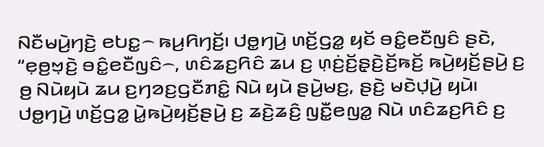ꤡꤢꤪꤗꤣꤧ꤬ꤚꤢꤧ꤬ ꤕꤝꤢ꤭꤮ ꤒꤣ꤬ꤖꤚꤢꤩ꤬꤯ ꤓꤥ꤭ꤚꤣꤧ꤬ ꤛꤢꤩ꤬ꤞꤤ꤭ ꤟꤢꤩ ꤋꤢꤨ꤭ꤕꤢꤪꤜꤢꤨ ꤔꤢꤧ, “ꤕ꤫ꤥ꤬ꤠ꤫ꤢꤧ꤬ ꤋꤢꤨ꤭ꤕꤢꤪꤜꤢꤨ꤮, ꤛꤢꤨꤘꤢ꤬ꤖꤢꤨ ꤘꤣ ꤢ꤬ ꤛ꤫ꤢꤦ꤬ꤢꤩ꤬ꤔ꤫ꤢꤧ꤬ꤢꤩ꤬ꤒꤢꤩ꤬ ꤒꤣꤧ꤬ꤟꤢꤩ꤬ꤔꤣꤧ꤬ ꤢ꤬ ꤥ꤬ ꤡꤣꤧꤟꤣꤧ ꤘꤣ ꤢ꤬ꤚꤤꤢ꤬ꤞꤢꤪꤊꤢꤨ꤭ ꤡꤣꤧ ꤟꤣꤧ ꤔꤣꤧ꤬ꤗꤢ꤬, ꤔꤢꤧ꤬ ꤗꤢꤧꤓ꤫ꤣꤧ꤬ ꤟꤣꤧ꤯ ꤓꤥ꤭ꤚꤣꤧ꤬ ꤛꤢꤩ꤬ꤞꤤ꤭ ꤣꤧ꤭ꤒꤣꤧ꤬ꤟꤢꤩ꤬ꤔꤣꤧ꤬ ꤢ꤬ ꤘꤢꤧ꤬ꤘꤢꤨ꤬ ꤜꤢꤪ꤭ꤕꤜꤤ꤭ ꤡꤣꤧ ꤛꤢꤨꤘꤢ꤬ꤖꤢꤨ ꤢ꤬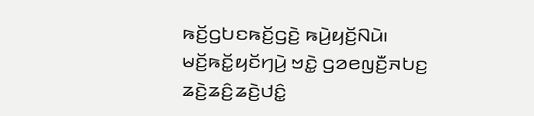ꤒꤢꤩ꤬ꤞꤝꤢꤒꤢꤩ꤬ꤞꤢꤧ꤬ ꤒꤣꤧ꤬ꤟꤢꤩ꤬ꤡꤣꤧ꤯
ꤗꤢꤩ꤬ꤒꤢꤩ꤭ꤟꤢꤩꤚꤣꤧ꤬ ꤠꤢꤧ꤭ ꤞꤤꤕꤜꤢꤪ꤬ꤏꤝꤢ꤬ ꤘꤢꤧ꤬ꤘꤢꤨ꤬ꤘꤢꤧ꤬ꤓꤢꤨ꤭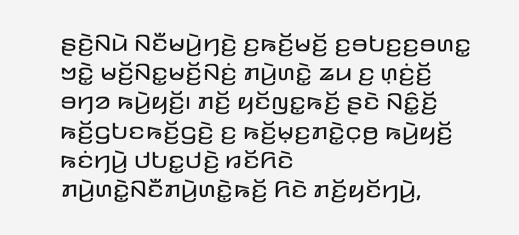ꤔꤢꤧ꤬ꤡꤣꤧ ꤡꤢꤪꤗꤣꤧ꤬ꤚꤢꤧ꤬ ꤢ꤬ꤒꤢꤩ꤬ꤗꤢꤩ꤬ ꤢ꤬ꤋꤝꤢ꤬ꤢ꤬ꤋꤛꤢ꤭ ꤠꤢꤧ꤭ ꤗꤢꤩ꤬ꤡꤢ꤭ꤗꤢꤩ꤬ꤡꤢꤦ꤬ ꤊꤣꤧ꤬ꤛꤢꤧ꤭ ꤘꤣ ꤢ꤬ ꤛ꤫ꤢꤦ꤬ꤢꤩ꤬ ꤋꤚꤤ ꤒꤣꤧ꤬ꤟꤢꤩ꤬꤯ ꤊꤢꤩ꤬ ꤟꤢꤩꤜꤢ꤭ꤒꤢꤩ꤬ ꤔꤢꤧ ꤡꤢꤨ꤭ꤢꤩ꤬ ꤒꤢꤩ꤬ꤞꤝꤢꤒꤢꤩ꤬ꤞꤢꤧ꤬ ꤢ꤬ ꤒꤢꤩ꤬ꤗ꤫ꤢ꤬ꤊꤢꤧ꤭ꤍ꤫ꤥ꤬ ꤒꤣꤧ꤬ꤟꤢꤩ꤬ ꤒꤢꤦꤚꤣꤧ꤬ ꤓꤝꤢ꤭ꤓꤢꤧ꤬ ꤙꤢꤩꤖꤢꤧ ꤊꤣꤧ꤬ꤛꤢꤧ꤭ꤡꤢꤪꤊꤣꤧ꤬ꤛꤢꤧ꤭ꤒꤢꤩ꤬ ꤖꤢꤧ ꤊꤢꤩ꤬ꤟꤢꤩꤚꤣꤧ꤬,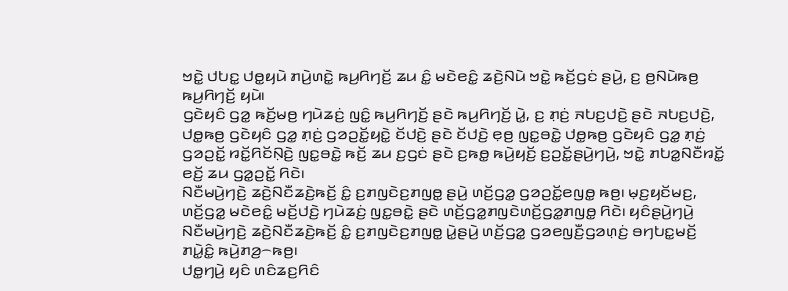ꤠꤢꤧ꤭ ꤓꤝꤢ꤭ ꤓꤥ꤭ꤟꤣꤧ ꤊꤣꤧ꤬ꤛꤢꤧ꤭ ꤒꤣ꤬ꤖꤚꤢꤩ꤬ ꤘꤣ ꤢꤨ꤭ ꤗꤢꤧꤕꤢꤨ꤭ ꤘꤢꤧ꤬ꤡꤣꤧ ꤠꤢꤧ꤭ ꤒꤢꤩ꤬ꤞꤢꤦ ꤔꤣꤧ꤬, ꤢ꤬ ꤥ꤬ꤡꤣꤧꤒꤥ꤬ ꤒꤣ꤬ꤖꤚꤢꤩ꤬ ꤟꤣꤧ꤯
ꤞꤢꤧꤟꤢꤨ ꤞꤤ꤭ ꤒꤢꤩ꤬ꤗꤥ꤬ ꤚꤣꤧꤘꤢꤦ꤬ ꤜꤢꤨ꤭ ꤒꤣ꤬ꤖꤚꤢꤩ꤬ ꤔꤢꤧ ꤒꤣ꤬ꤖꤚꤢꤩ꤬ ꤣꤧ꤭, ꤢ꤬ ꤊ꤫ꤢꤦ꤬ ꤏꤝꤢ꤬ꤓꤢꤧ꤬ ꤔꤢꤧ ꤏꤝꤢ꤬ꤓꤢꤧ꤬, ꤓꤥ꤭ꤒꤥ꤬ ꤞꤢꤧꤟꤢꤨ ꤞꤤ꤭ ꤊ꤫ꤢꤦ꤬ ꤞꤤꤑꤢꤩ꤭ꤟꤢꤧ꤭ ꤢꤩꤓꤢꤧ꤬ ꤔꤢꤧ ꤢꤩꤓꤢꤧ꤬ ꤕ꤫ꤥ꤬ ꤜꤢ꤭ꤋꤢꤧ꤭ ꤓꤥ꤭ꤒꤥ꤬ ꤞꤢꤧꤟꤢꤨ ꤞꤤ꤭ ꤊ꤫ꤢꤦ꤬ ꤞꤤꤑꤢꤩ꤭ ꤙꤢꤩ꤭ꤖꤢꤩꤡ꤫ꤢꤧ꤬ ꤜꤢ꤭ꤋꤢꤧ꤭ ꤒꤢꤩ꤬ ꤘꤣ ꤢ꤬ꤞꤢꤦ ꤔꤢꤧ ꤢ꤬ꤒꤥ꤭ ꤒꤣꤧ꤬ꤟꤢꤩ꤬ ꤢ꤬ꤑꤢꤩ꤭ꤔꤣꤧ꤬ꤚꤣꤧ꤬, ꤠꤢꤧ꤭ ꤊꤝꤤ꤭ꤡꤢꤪꤙꤢꤩ꤭ ꤕꤢꤩ꤬ ꤘꤣ ꤞꤤ꤭ꤑꤢꤩ꤭ ꤖꤢꤧ꤯
ꤡꤢꤪꤗꤣꤧ꤬ꤚꤢꤧ꤬ ꤘꤢꤧ꤬ꤡꤢꤪꤘꤢꤧ꤬ꤒꤢꤩ꤬ ꤢꤨ꤭ ꤢ꤬ꤊꤜꤢꤧꤢ꤬ꤊꤜꤥ꤭ ꤔꤣꤧ꤬ ꤛꤢꤩ꤬ꤞꤤ꤭ ꤞꤤꤑꤢꤩ꤭ꤕꤜꤥ꤭ ꤒꤥ꤬꤯ ꤗ꤫ꤢ꤬ꤟꤢꤩꤗꤢ꤬, ꤛꤢꤩ꤬ꤞꤤ꤭ ꤗꤢꤧꤕꤢꤨ꤭ ꤗꤢꤩ꤬ꤓꤢꤧ꤬ ꤚꤣꤧꤘꤢꤦ꤬ ꤜꤢ꤭ꤋꤢꤧ꤭ ꤔꤢꤧ ꤛꤢꤩ꤬ꤞꤤ꤭ꤊꤜꤢꤧꤛꤢꤩ꤬ꤞꤤ꤭ꤊꤜꤥ꤭ ꤖꤢꤧ꤯ ꤟꤢꤨꤔꤣꤧ꤬ꤚꤣꤧ꤬ ꤡꤢꤪꤗꤣꤧ꤬ꤚꤢꤧ꤬ ꤘꤢꤧ꤬ꤡꤢꤪꤘꤢꤧ꤬ꤒꤢꤩ꤬ ꤢꤨ꤭ ꤢ꤬ꤊꤜꤢꤧꤢ꤬ꤊꤜꤥ꤭ ꤣꤧ꤭ꤔꤣꤧ꤬ ꤛꤢꤩ꤬ꤞꤤ꤭ ꤞꤤꤕꤜꤢꤪ꤬ꤞꤤꤛ꤫ꤢꤦ꤬ ꤋꤚꤝꤢ꤭ꤗꤢꤩ꤬ ꤊꤣꤧ꤭ꤢꤨ꤭ ꤒꤣꤧ꤬ꤊꤤ꤬꤮ꤒꤥ꤬꤯
ꤓꤥ꤭ꤚꤣꤧ꤬ ꤟꤢꤨ ꤛꤢꤨꤘꤢ꤬ꤖꤢꤨ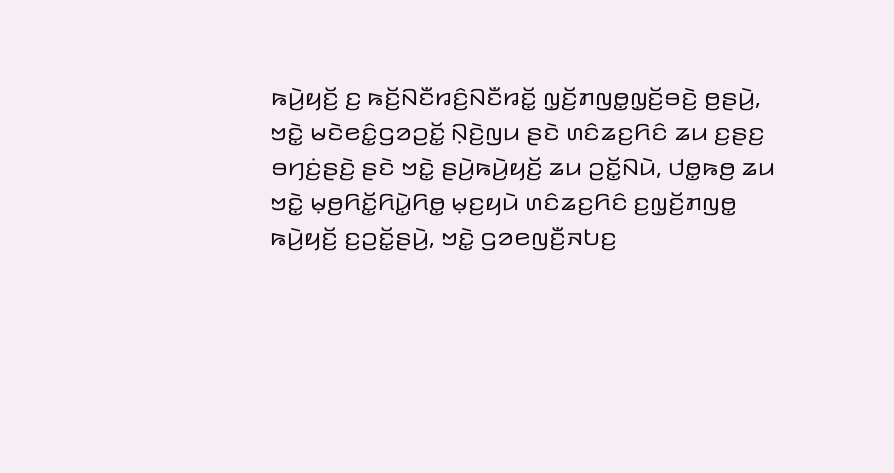ꤒꤣꤧ꤬ꤟꤢꤩ꤬ ꤢ꤬ ꤒꤢꤩ꤬ꤡꤢꤪꤙꤢꤨ꤬ꤡꤢꤪꤙꤢꤩ꤭ ꤜ꤫ꤢꤩ꤬ꤊꤜꤥ꤭ꤜ꤫ꤢꤩ꤬ꤋꤢꤧ꤬ ꤥ꤬ꤔꤣꤧ꤬, ꤠꤢꤧ꤭ ꤗꤢꤧꤕꤢꤨ꤭ꤞꤤꤑꤢꤩ꤭ ꤡ꤫ꤢꤧ꤬ꤜꤣ ꤔꤢꤧ ꤛꤢꤨꤘꤢ꤬ꤖꤢꤨ ꤘꤣ ꤢ꤬ꤔꤢ꤬ ꤋꤚꤢꤦ꤬ꤔꤢꤧ꤬ ꤔꤢꤧ ꤠꤢꤧ꤭ ꤔꤣꤧ꤬ꤒꤣꤧ꤬ꤟꤢꤩ꤬ ꤘꤣ ꤑꤢꤩ꤭ꤡꤣꤧ, ꤓꤥ꤭ꤒꤥ꤬ ꤘꤣ ꤠꤢꤧ꤭ ꤗ꤫ꤥ꤬ꤖꤢꤩ꤭ꤖꤣꤧ꤭ꤖꤥ꤭ ꤗ꤫ꤢ꤬ꤟꤣꤧ ꤛꤢꤨꤘꤢ꤬ꤖꤢꤨ ꤢ꤬ꤜ꤫ꤢꤩ꤬ꤊꤜꤥ꤭ ꤒꤣꤧ꤬ꤟꤢꤩ꤬ ꤢ꤬ꤑꤢꤩ꤭ꤔꤣꤧ꤬, ꤠꤢꤧ꤭ ꤞꤤꤕꤜꤢꤪ꤬ꤏꤝꤢ꤬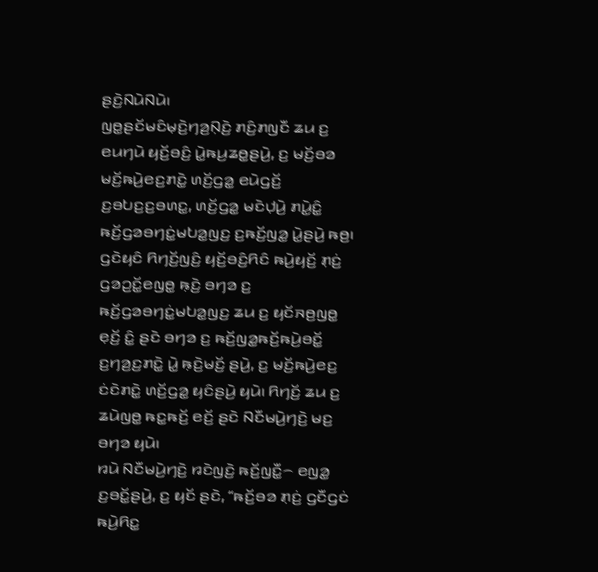ꤔꤢꤧ꤬ꤡꤣꤧꤡꤣꤧ꤯
ꤜꤥ꤭ꤔꤢꤩꤗꤢꤨꤗ꤫ꤢꤧ꤬ꤚꤤ꤬ꤡ꤫ꤢꤧ꤬ ꤊꤢꤨ꤬ꤊꤜꤢꤪ ꤘꤣ ꤢ꤬ ꤕꤣꤚꤣꤧ ꤟꤢꤩ꤬ꤋꤢꤨ꤬ ꤣꤧ꤭ꤒꤣ꤬ꤘꤥ꤭ꤔꤣꤧ꤬, ꤢ꤬ ꤗꤢꤩ꤬ꤋꤤ ꤗꤢꤩ꤬ꤒꤣꤧ꤬ꤕꤢ꤬ꤊꤢꤧ꤭ ꤛꤢꤩ꤬ꤞꤤ꤭ ꤕꤣꤧꤞꤢꤩ꤬ ꤢ꤬ꤋꤝꤢ꤬ꤢ꤬ꤋꤛꤢ꤭, ꤛꤢꤩ꤬ꤞꤤ꤭ ꤗꤢꤧꤓ꤫ꤣꤧ꤬ ꤊꤣꤧ꤭ꤢꤨ꤭ ꤒꤢꤩ꤬ꤞꤤꤋꤚꤢꤦ꤭ꤗꤝꤤ꤭ꤜꤢ꤬ ꤢ꤬ꤒꤢꤩ꤬ꤜꤤ꤭ ꤣꤧ꤭ꤔꤣꤧ꤬ ꤒꤥ꤬꤯ ꤞꤢꤧꤟꤢꤨ ꤖꤚꤢꤩ꤬ꤜꤢꤨ꤬ ꤟꤢꤩ꤬ꤋꤢꤨ꤬ꤖꤢꤨ ꤒꤣꤧ꤬ꤟꤢꤩ꤬ ꤊ꤫ꤢꤦ꤬ ꤞꤤꤑꤢꤩ꤭ꤕꤜꤥ꤭ ꤒ꤫ꤢꤧ꤬ ꤋꤚꤤ ꤢ꤬ ꤒꤢꤩ꤬ꤞꤤꤋꤚꤢꤦ꤭ꤗꤝꤤ꤭ꤜꤢ꤬ ꤘꤣ ꤢ꤬ ꤟꤢꤩꤏꤥ꤬ꤜꤥ꤭ ꤕ꤫ꤢꤩ꤬ ꤢꤨ꤭ ꤔꤢꤧ ꤋꤚꤤ ꤢ꤬ ꤒꤢꤩ꤬ꤜꤤ꤭ꤒꤢꤩ꤬ꤒꤣꤧ꤬ꤋꤢꤩ꤭ ꤢ꤬ꤚꤤ꤬ꤢ꤬ꤊꤢꤧ꤭ ꤣꤧ꤭ ꤒ꤫ꤢꤧ꤬ꤗꤢꤩ꤬ ꤔꤣꤧ꤬, ꤢ꤬ ꤗꤢꤩ꤬ꤒꤣꤧ꤬ꤕꤢ꤬ ꤢꤦꤢꤧꤊꤢꤧ꤭ ꤛꤢꤩ꤬ꤞꤤ꤭ ꤟꤢꤨꤔꤣꤧ꤬ ꤟꤣꤧ꤯ ꤖꤚꤢꤩ꤬ ꤘꤣ ꤢ꤬ ꤘꤣꤧꤜꤥ꤭ ꤒꤢ꤭ꤒꤢꤩ꤬ ꤕꤢꤩ꤬ ꤔꤢꤧ ꤡꤢꤪꤗꤣꤧ꤬ꤚꤢꤧ꤬ ꤗꤢ꤬ ꤋꤚꤤ ꤟꤣꤧ꤯
ꤙꤣꤧ ꤡꤢꤪꤗꤣꤧ꤬ꤚꤢꤧ꤬ ꤙꤢꤧꤜꤢꤧ꤬ ꤒꤢꤩ꤬ꤜꤢꤪ꤭꤮ ꤕꤜꤤ꤭ ꤢ꤬ꤋꤢꤩ꤭ꤔꤣꤧ꤬, ꤢ꤬ ꤟꤢꤩ ꤔꤢꤧ, “ꤒꤢꤩ꤬ꤋꤤ ꤊ꤫ꤢꤦ꤬ ꤞꤢꤪꤞꤢꤦ ꤒꤣꤧ꤬ꤖꤢ꤭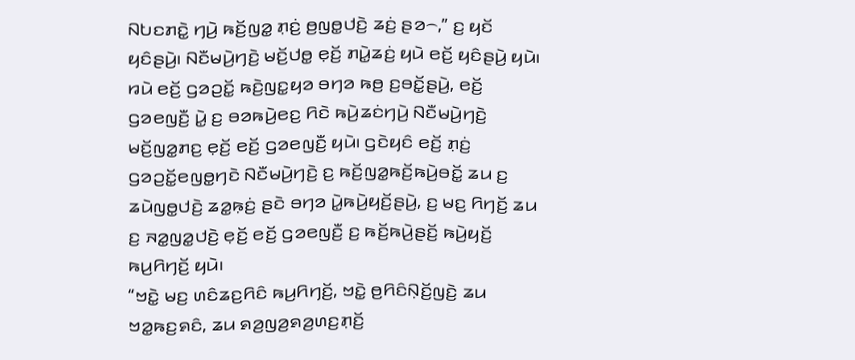ꤡꤝꤢꤊꤢꤧ꤭ ꤚꤣꤧ꤬ ꤒꤢꤩ꤬ꤜꤤ꤭ ꤊ꤫ꤢꤦ꤬ ꤥ꤬ꤜꤥ꤭ꤓꤢꤧ꤬ ꤘꤢꤦ꤬ ꤔꤤ꤮,” ꤢ꤬ ꤟꤢꤩ ꤟꤢꤨꤔꤣꤧ꤬꤯ ꤡꤢꤪꤗꤣꤧ꤬ꤚꤢꤧ꤬ ꤗꤢꤩ꤬ꤓꤥ꤭ ꤕ꤫ꤢꤩ꤬ ꤊꤣꤧ꤭ꤘꤢꤦ꤬ ꤟꤣꤧ ꤕꤢꤩ꤬ ꤟꤢꤨꤔꤣꤧ꤬ ꤟꤣꤧ꤯ ꤙꤣꤧ ꤕꤢꤩ꤬ ꤞꤤꤑꤢꤩ꤭ ꤒꤢꤧ꤬ꤜꤢ꤭ꤟꤤ ꤋꤚꤤ ꤒꤥ꤬ ꤢ꤬ꤋꤢꤩ꤭ꤔꤣꤧ꤬, ꤕꤢꤩ꤬ ꤞꤤꤕꤜꤢꤪ꤬ ꤣꤧ꤭ ꤢ꤬ ꤋꤤꤒꤣꤧ꤬ꤕꤢ꤬ ꤖꤢꤧ ꤒꤣꤧ꤬ꤘꤢꤦꤚꤣꤧ꤬ ꤡꤢꤪꤗꤣꤧ꤬ꤚꤢꤧ꤬ ꤗꤢꤩ꤬ꤜꤤ꤭ꤊꤢ꤬ ꤕ꤫ꤢꤩ꤬ ꤕꤢꤩ꤬ ꤞꤤꤕꤜꤢꤪ꤬ ꤟꤣꤧ꤯ ꤞꤢꤧꤟꤢꤨ ꤕꤢꤩ꤬ ꤊ꤫ꤢꤦ꤬ ꤞꤤꤑꤢꤩ꤭ꤕꤜꤥ꤭ꤚꤢꤧ ꤡꤢꤪꤗꤣꤧ꤬ꤚꤢꤧ꤬ ꤢ꤬ ꤒꤢꤩ꤬ꤜꤤ꤭ꤒꤢꤩ꤬ꤒꤣꤧ꤬ꤋꤢꤩ꤭ ꤘꤣ ꤢ꤬ ꤘꤣꤧꤜꤥ꤭ꤓꤢꤧ꤬ ꤘꤤ꤭ꤒ꤫ꤢꤦ꤬ ꤔꤢꤧ ꤋꤚꤤ ꤣꤧ꤭ꤒꤣꤧ꤬ꤟꤢꤩ꤬ꤔꤣꤧ꤬, ꤢ꤬ ꤗꤢ꤬ ꤖꤚꤢꤩ꤬ ꤘꤣ ꤢ꤬ ꤏꤤ꤭ꤜꤤ꤭ꤓꤢꤧ꤬ ꤕ꤫ꤢꤩ꤬ ꤕꤢꤩ꤬ ꤞꤤꤕꤜꤢꤪ꤬ ꤢ꤬ ꤒꤢꤩ꤬ꤒꤣꤧ꤬ꤔꤢꤩ꤬ ꤒꤣꤧ꤬ꤟꤢꤩ꤬ ꤒꤣ꤬ꤖꤚꤢꤩ꤬ ꤟꤣꤧ꤯
“ꤠꤢꤧ꤭ ꤗꤢ꤬ ꤛꤢꤨꤘꤢ꤬ꤖꤢꤨ ꤒꤣ꤬ꤖꤚꤢꤩ꤬, ꤠꤢꤧ꤭ ꤥ꤬ꤖꤢꤨꤡ꤫ꤢꤩ꤬ꤜꤢꤧ꤬ ꤘꤣ ꤠꤤ꤭ꤒꤢ꤬ꤎꤢꤨ, ꤘꤣ ꤎꤤ꤬ꤜꤤ꤬ꤎꤤ꤬ꤛꤢ꤬ꤊ꤫ꤢꤩ꤬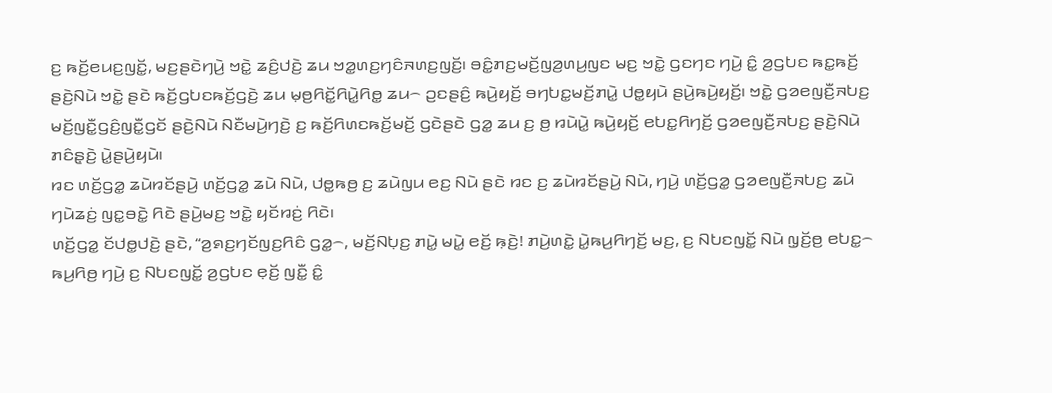ꤢ꤬ ꤒꤢꤩ꤬ꤕꤣꤢ꤬ꤜꤢꤩ꤭, ꤗꤢ꤬ꤔꤢꤧꤚꤣꤧ꤬ ꤠꤢꤧ꤭ ꤘꤢꤨ꤬ꤓꤢꤧ꤬ ꤘꤣ ꤠꤤ꤭ꤛꤢ꤬ꤚꤢꤨꤏꤛꤢ꤬ꤜꤢꤩ꤬꤯ ꤋꤢꤨ꤭ꤊꤢ꤬ꤗꤢꤩ꤬ꤜꤤ꤬ꤛꤣ꤬ꤜꤢ ꤗꤢ꤬ ꤠꤢꤧ꤭ ꤞꤢꤚꤢ ꤚꤣꤧ꤬ ꤢꤨ꤭ ꤤ꤬ꤞꤝꤢ ꤒꤢ꤭ꤒꤢꤩ꤬ ꤔꤢꤧ꤬ꤡꤣꤧ ꤠꤢꤧ꤭ ꤔꤢꤧ ꤒꤢꤩ꤬ꤞꤝꤢꤒꤢꤩ꤬ꤞꤢꤧ꤬ ꤘꤣ ꤗ꤫ꤥ꤬ꤖꤢꤩ꤭ꤖꤣꤧ꤭ꤖꤥ꤭ ꤘꤣ꤮ ꤑꤢꤔꤢꤨ꤬ ꤒꤣꤧ꤬ꤟꤢꤩ꤬ ꤋꤚꤝꤢ꤭ꤗꤢꤩ꤬ꤊꤣꤧ꤭ ꤓꤥ꤭ꤟꤣꤧ ꤔꤣꤧ꤬ꤒꤣꤧ꤬ꤟꤢꤩ꤬꤯ ꤠꤢꤧ꤭ ꤞꤤꤕꤜꤢꤪ꤬ꤏꤝꤢ꤬ ꤗꤢꤩ꤬ꤜꤢꤪ꤭ꤞꤢꤨ꤬ꤜꤢꤪ꤭ꤞꤢꤩ ꤔꤢꤧ꤬ꤡꤣꤧ ꤡꤢꤪꤗꤣꤧ꤬ꤚꤢꤧ꤬ ꤢ꤬ ꤒꤢꤩ꤬ꤖꤛꤢꤒꤢꤩ꤬ꤗꤢꤩ꤬ ꤞꤢꤧꤔꤢꤧ ꤞꤤ꤭ ꤘꤣ ꤢ꤬ ꤥ꤬ ꤙꤣꤧꤣꤧ꤭ ꤒꤣꤧ꤬ꤟꤢꤩ꤬ ꤕꤝꤢ꤭ꤖꤚꤢꤩ꤬ ꤞꤤꤕꤜꤢꤪ꤬ꤏꤝꤢ꤬ ꤔꤢꤧ꤬ꤡꤣꤧ ꤊꤢꤨꤔ꤫ꤢꤧ꤬ ꤣꤧ꤭ꤔꤣꤧ꤬ꤟꤣꤧ꤯
ꤙꤢ ꤛꤢꤩ꤬ꤞꤤ꤭ ꤘꤣꤧꤙꤢꤩꤔꤣꤧ꤬ ꤛꤢꤩ꤬ꤞꤤ꤭ ꤘꤣꤧ ꤡꤣꤧ, ꤓꤥ꤭ꤒꤥ꤬ ꤢ꤬ ꤘꤣꤧꤜꤣ ꤕꤢ꤬ ꤡꤣꤧ ꤔꤢꤧ ꤙꤢ ꤢ꤬ ꤘꤣꤧꤙꤢꤩꤔꤣꤧ꤬ ꤡꤣꤧ, ꤚꤣꤧ꤬ ꤛꤢꤩ꤬ꤞꤤ꤭ ꤞꤤꤕꤜꤢꤪ꤬ꤏꤝꤢ꤬ ꤘꤣꤧ ꤚꤣꤧꤘꤢꤦ꤬ ꤜꤢ꤭ꤋꤢꤧ꤭ ꤖꤢꤧ ꤔꤣꤧ꤬ꤗꤢ꤬ ꤠꤢꤧ꤭ ꤟꤢꤩꤙꤢꤦ꤬ ꤖꤢꤧ꤯
ꤛꤢꤩ꤬ꤞꤤ꤭ ꤢꤩꤓꤥ꤭ꤓꤢꤧ꤬ ꤔꤢꤧ, “ꤤ꤬ꤎꤢ꤬ꤚꤢꤩꤜꤢ꤬ꤖꤢꤨ ꤞꤤ꤭꤮, ꤗꤢꤩ꤬ꤡꤝ꤫ꤢ꤬ ꤊꤣꤧ꤭ ꤗꤣꤧ꤭ ꤕꤢꤩ꤬ ꤒ꤫ꤢꤧ꤬! ꤊꤣꤧ꤬ꤛꤢꤧ꤭ ꤣꤧ꤭ꤒꤣ꤬ꤖꤚꤢꤩ꤬ ꤗꤢ꤬, ꤢ꤬ ꤡꤝꤢꤜꤢꤩ꤭ ꤡꤣꤧ ꤜ꤫ꤢꤩ꤬ꤥ꤬ ꤕꤝꤢ꤭꤮ ꤒꤣ꤬ꤖꤥ꤬ ꤚꤣꤧ꤬ ꤢ꤬ ꤡꤝꤢꤜꤢꤩ꤭ ꤤ꤬ꤞꤝꤢ ꤕ꤫ꤢꤩ꤬ ꤜꤢꤪ꤭ ꤢꤨ꤭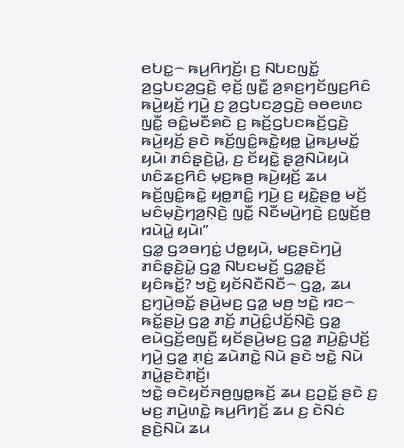ꤕꤝꤢ꤭꤮ ꤒꤣ꤬ꤖꤚꤢꤩ꤬꤯ ꤢ꤬ ꤡꤝꤢꤜꤢꤩ꤭ ꤤ꤬ꤞꤝꤢꤤ꤬ꤞꤢꤧ꤬ ꤕ꤫ꤢꤩ꤬ ꤜꤢꤪ꤭ ꤤ꤬ꤎꤢ꤬ꤚꤢꤩꤜꤢ꤬ꤖꤢꤨ ꤒꤣꤧ꤬ꤟꤢꤩ꤬ ꤚꤣꤧ꤬ ꤢ꤬ ꤤ꤬ꤞꤝꤢꤤ꤬ꤞꤢꤧ꤬ ꤋꤥꤕꤛꤢ ꤜꤢꤪ꤭ ꤋꤢꤨ꤭ꤗꤢꤪꤎꤢꤧ ꤢ꤬ ꤒꤢꤩ꤬ꤞꤝꤢꤒꤢꤩ꤬ꤞꤢꤧ꤬ ꤒꤣꤧ꤬ꤟꤢꤩ꤬ ꤔꤢꤧ ꤒꤢꤩ꤬ꤜꤢꤨ꤭ꤒꤢꤧ꤭ꤟꤥ꤭ ꤣꤧ꤭ꤒꤣ꤬ꤗꤢꤩ꤭ ꤟꤣꤧ꤯ ꤊꤢꤨꤔ꤫ꤢꤧ꤬ꤣꤧ꤭, ꤢ꤬ ꤢꤩꤟꤢꤧ꤭ ꤔ꤫ꤤ꤬ꤡꤣꤧꤟꤣꤧ ꤛꤢꤨꤘꤢ꤬ꤖꤢꤨ ꤗ꤫ꤢ꤬ꤒꤥ꤬ ꤒꤣꤧ꤬ꤟꤢꤩ꤬ ꤘꤣ ꤒꤢꤩ꤬ꤜꤢꤨ꤭ꤒꤢꤧ꤭ ꤟꤥ꤭ꤊꤢꤨ꤭ ꤚꤣꤧ꤬ ꤢ꤬ ꤟꤢꤧ꤭ꤔꤥ꤭ ꤗꤢꤩ꤬ ꤗꤢꤨꤗ꤫ꤢꤧ꤬ꤚꤤ꤬ꤡ꤫ꤢꤧ꤬ ꤜꤢꤪ꤭ ꤡꤢꤪꤗꤣꤧ꤬ꤚꤢꤧ꤬ ꤢ꤬ꤜ꤫ꤢꤩ꤬ꤥ꤬ ꤙꤣꤧꤣꤧ꤭ ꤟꤣꤧ꤯”
ꤞꤤ꤭ ꤞꤤꤋꤚꤢꤦ꤭ ꤓꤥ꤭ꤟꤣꤧ, ꤗꤢ꤬ꤔꤢꤧꤚꤣꤧ꤬ ꤊꤢꤨꤔ꤫ꤢꤧ꤬ꤣꤧ꤭ ꤞꤤ꤭ ꤡꤝꤢꤗꤢꤩ꤬ ꤞꤤ꤭ꤔ꤫ꤢꤩ꤬ ꤟꤢꤨꤒꤢꤩ꤭? ꤠꤢꤧ꤭ ꤟꤢꤩꤡꤢꤪꤡꤢꤪ꤮ ꤞꤤ꤭, ꤘꤣ ꤢ꤬ꤚ꤫ꤣꤧ꤬ꤋꤢꤩ꤭ ꤔꤣꤧ꤬ꤗꤢ꤬ ꤞꤤ꤭ ꤗꤥ꤬ ꤠꤢꤧ꤭ ꤙꤢ꤮ ꤒꤢꤩ꤭ꤔꤣꤧ꤬ ꤞꤤ꤭ ꤊꤢꤩ꤬ ꤊꤣꤧ꤬ꤢꤨ꤭ꤓꤢꤩ꤬ꤡ꤫ꤢꤧ꤬ ꤞꤤ꤭ ꤕꤣꤧꤞꤢꤩ꤬ꤕꤜꤢꤪ꤬ ꤟꤢꤩꤔꤣꤧ꤬ꤗꤢ꤬ ꤞꤤ꤭ ꤊꤣꤧ꤬ꤢꤨ꤭ꤓꤢꤩ꤬ ꤚꤣꤧ꤬ ꤞꤤ꤭ ꤊ꤫ꤢꤦ꤬ ꤘꤣꤧꤊꤢꤧ꤭ ꤡꤣꤧ ꤔꤢꤧ ꤠꤢꤧ꤭ ꤡꤣꤧ ꤊꤣꤧ꤭ꤔꤢꤧꤊ꤫ꤢꤩ꤬꤯
ꤠꤢꤧ꤭ ꤋꤢꤧꤟꤢꤩꤏꤥ꤬ꤜꤥ꤭ꤒꤢꤩ꤬ ꤘꤣ ꤢ꤬ꤑꤢꤩ꤭ ꤔꤢꤧ ꤢ꤬ ꤗꤢ꤬ ꤊꤣꤧ꤬ꤛꤢꤧ꤭ ꤒꤣ꤬ꤖꤚꤢꤩ꤬ ꤘꤣ ꤢ꤬ ꤢꤧꤡꤢꤦ ꤔꤢꤧ꤬ꤡꤣꤧ ꤘꤣ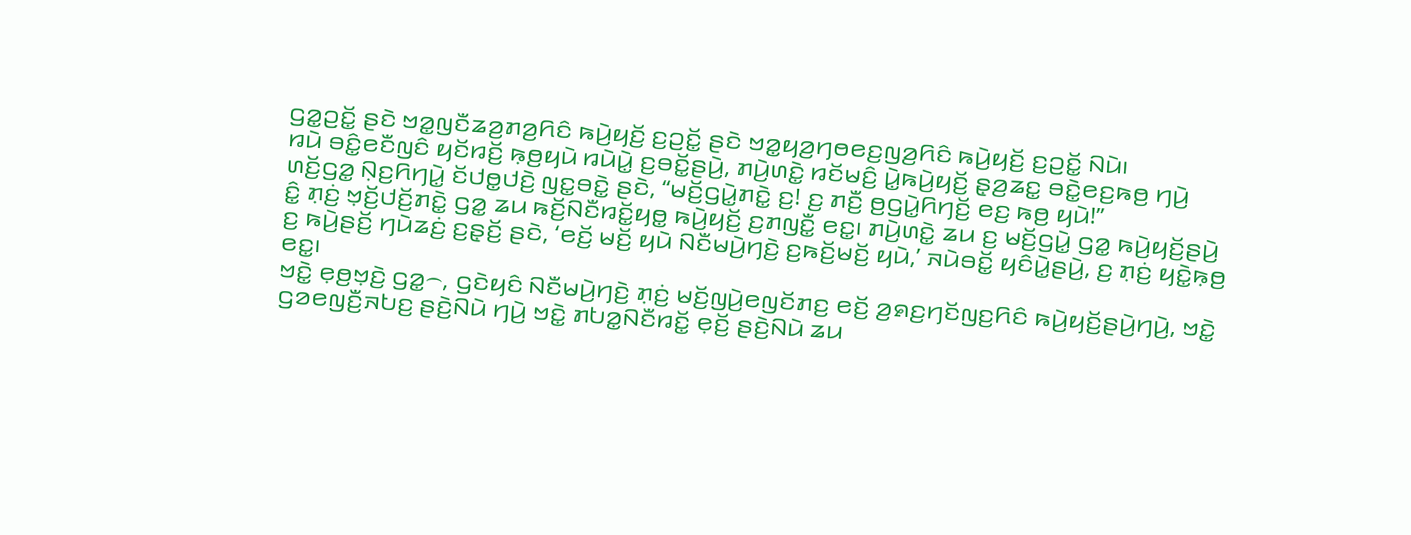ꤞꤤ꤭ꤑꤢꤩ꤭ ꤔꤢꤧ ꤠꤤ꤭ꤜꤢꤪꤘꤤ꤬ꤊꤤ꤬ꤖꤢꤨ ꤒꤣꤧ꤬ꤟꤢꤩ꤬ ꤢ꤬ꤑꤢꤩ꤭ ꤔꤢꤧ ꤠꤤ꤭ꤟꤤ꤬ꤚꤥꤕꤢ꤬ꤜꤤ꤬ꤖꤢꤨ ꤒꤣꤧ꤬ꤟꤢꤩ꤬ ꤢ꤬ꤑꤢꤩ꤭ ꤡꤣꤧ꤯
ꤙꤣꤧ ꤋꤢꤨ꤭ꤕꤢꤪꤜꤢꤨ ꤟꤢꤩꤙꤢꤩ꤬ ꤒ꤫ꤥ꤬ꤟꤣꤧ ꤙꤣꤧꤣꤧ꤭ ꤢ꤬ꤋꤢꤩ꤭ꤔꤣꤧ꤬, ꤊꤣꤧ꤬ꤛꤢꤧ꤭ ꤙꤢꤩꤗꤢꤨ꤬ ꤣꤧ꤭ꤒꤣꤧ꤬ꤟꤢꤩ꤬ ꤔ꤫ꤤ꤬ꤘꤢ꤭ ꤋꤢꤧ꤭ꤕꤢ꤬ꤒꤥ꤬ ꤚꤣꤧ꤬ ꤛꤢꤩ꤬ꤞꤤ꤭ ꤡ꤫ꤢ꤬ꤖꤚꤣꤧ꤭ ꤢꤩꤓꤥ꤭ꤓꤢꤧ꤬ ꤜꤢ꤭ꤋꤢꤧ꤭ ꤔꤢꤧ, “ꤗꤢꤩ꤬ꤞꤣꤧ꤭ꤊꤢꤧ꤭ ꤢ꤬! ꤢ꤬ ꤊꤢꤪ꤬ ꤥ꤬ꤞꤣꤧ꤭ꤖꤚꤢꤩ꤬ ꤕꤢ꤬ ꤒꤥ꤬ ꤟꤣꤧ!”
ꤢꤨ꤭ ꤊ꤫ꤢꤦ꤬ ꤠ꤫ꤢꤩ꤬ꤓꤢꤩ꤬ꤊꤢꤧ꤭ ꤞꤤ꤭ ꤘꤣ ꤒꤢꤩ꤬ꤡꤢꤪꤙꤢꤩ꤭ꤟꤥ꤭ ꤒꤣꤧ꤬ꤟꤢꤩ꤬ ꤢ꤬ꤊꤜꤢꤪ꤭ ꤕꤢ꤭꤯ ꤊꤣꤧ꤬ꤛꤢꤧ꤭ ꤘꤣ ꤢ꤬ ꤗꤢꤩ꤬ꤞꤣꤧ꤭ ꤞꤤ꤭ ꤒꤣꤧ꤬ꤟꤢꤩ꤬ꤔꤣꤧ꤬ ꤢ꤬ ꤒꤣꤧ꤬ꤔꤢꤩ꤬ ꤚꤣꤧꤘꤢꤦ꤬ ꤢ꤬ꤔ꤫ꤢꤩ꤬ ꤔꤢꤧ, ‘ꤕꤢꤩ꤬ ꤗꤢꤩ꤬ ꤟꤣꤧ ꤡꤢꤪꤗꤣꤧ꤬ꤚꤢꤧ꤬ ꤢ꤬ꤒꤢꤩ꤬ꤗꤢꤩ꤬ ꤟꤣꤧ,’ ꤏꤣꤧꤋꤢꤩ꤭ ꤟꤢꤨꤣꤧ꤭ꤔꤣꤧ꤬, ꤢ꤬ ꤊ꤫ꤢꤦ꤬ ꤟꤢꤧ꤭ꤒ꤫ꤥ꤬ ꤕꤢ꤭꤯
ꤠꤢꤧ꤭ ꤕ꤫ꤥ꤬ꤠ꤫ꤢꤧ꤬ ꤞꤤ꤭꤮, ꤞꤢꤧꤟꤢꤨ ꤡꤢꤪꤗꤣꤧ꤬ꤚꤢꤧ꤬ ꤊ꤫ꤢꤦ꤬ ꤗꤢꤩ꤬ꤜꤣꤧ꤬ꤕꤜꤢꤩꤊꤢ꤬ ꤕꤢꤩ꤬ ꤤ꤬ꤎꤢ꤬ꤚꤢꤩꤜꤢ꤬ꤖꤢꤨ ꤒꤣꤧ꤬ꤟꤢꤩ꤬ꤔꤣꤧ꤬ꤚꤣꤧ꤬, ꤠꤢꤧ꤭ ꤞꤤꤕꤜꤢꤪ꤬ꤏꤝꤢ꤬ ꤔꤢꤧ꤬ꤡꤣꤧ ꤚꤣꤧ꤬ ꤠꤢꤧ꤭ ꤊꤝꤤ꤭ꤡꤢꤪꤙꤢꤩ꤭ ꤕ꤫ꤢꤩ꤬ ꤔꤢꤧ꤬ꤡꤣꤧ ꤘꤣ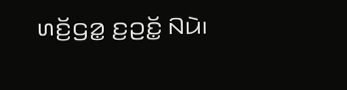ꤛꤢꤩ꤬ꤞꤤ꤭ ꤢ꤬ꤑꤢꤩ꤭ ꤡꤣꤧ꤯